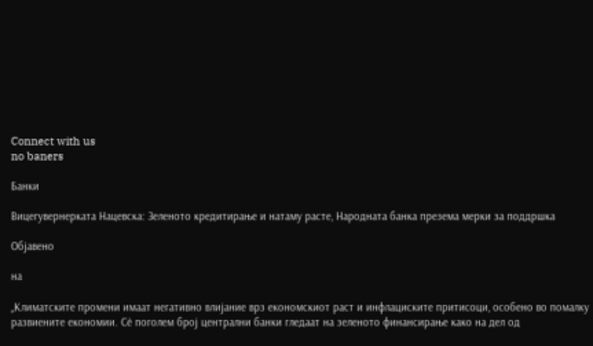Connect with us
no baners

Банки

Вицегувернерката Нацевска: Зеленото кредитирање и натаму расте, Народната банка презема мерки за поддршка

Објавено

на

„Климатските промени имаат негативно влијание врз економскиот раст и инфлациските притисоци, особено во помалку развиените економии. Сѐ поголем број централни банки гледаат на зеленото финансирање како на дел од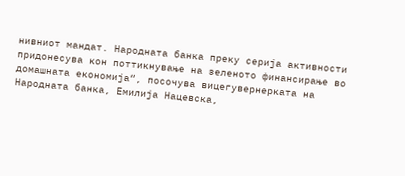нивниот мандат. Народната банка преку серија активности придонесува кон поттикнување на зеленото финансирање во домашната економија“, посочува вицегувернерката на Народната банка, Емилија Нацевска,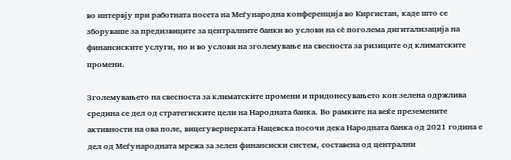во интервју при работната посета на Меѓународна конференција во Киргистан, каде што се зборуваше за предизвиците за централните банки во услови на сѐ поголема дигитализација на финансиските услуги, но и во услови на зголемување на свесноста за ризиците од климатските промени.

Зголемувањето на свесноста за климатските промени и придонесувањето кон зелена одржлива средина се дел од стратегиските цели на Народната банка. Во рамките на веќе преземените активности на ова поле, вицегувернерката Нацевска посочи дека Народната банка од 2021 година е дел од Меѓународната мрежа за зелен финансиски систем, составена од централни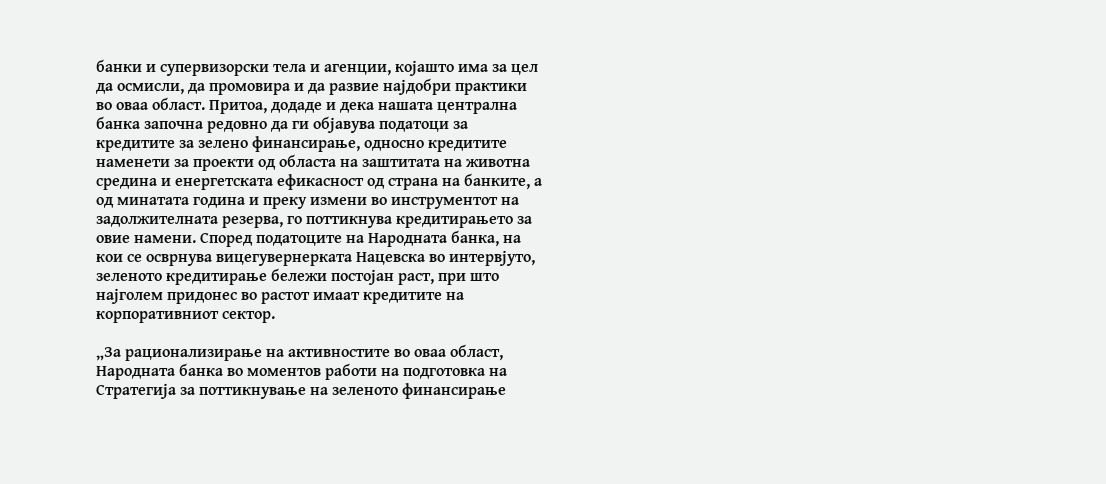банки и супервизорски тела и агенции, којашто има за цел да осмисли, да промовира и да развие најдобри практики во оваа област. Притоа, додаде и дека нашата централна банка започна редовно да ги објавува податоци за  кредитите за зелено финансирање, односно кредитите наменети за проекти од областа на заштитата на животна средина и енергетската ефикасност од страна на банките, а од минатата година и преку измени во инструментот на задолжителната резерва, го поттикнува кредитирањето за овие намени. Според податоците на Народната банка, на кои се осврнува вицегувернерката Нацевска во интервјуто, зеленото кредитирање бележи постојан раст, при што најголем придонес во растот имаат кредитите на корпоративниот сектор.

„За рационализирање на активностите во оваа област, Народната банка во моментов работи на подготовка на Стратегија за поттикнување на зеленото финансирање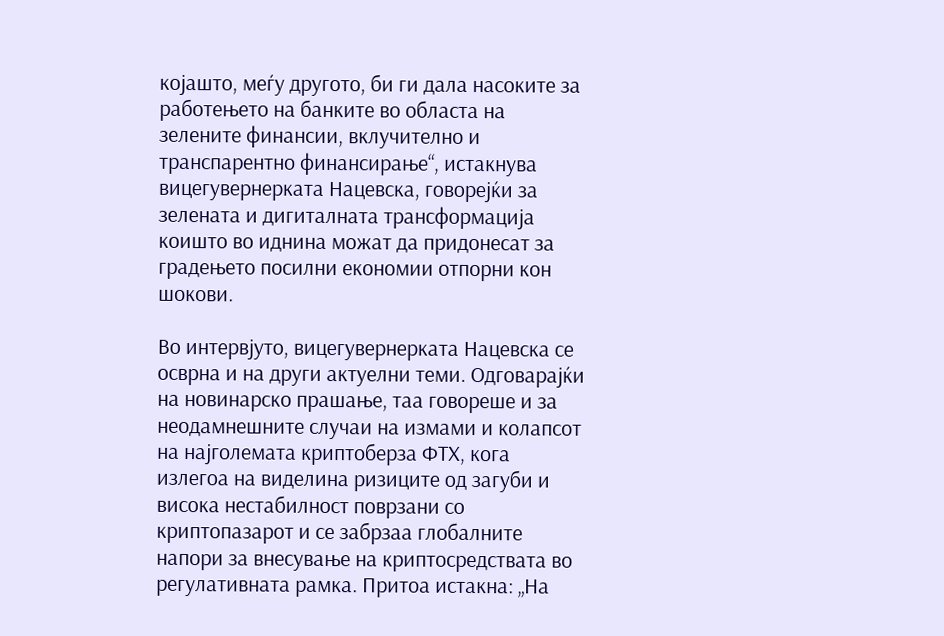којашто, меѓу другото, би ги дала насоките за работењето на банките во областа на зелените финансии, вклучително и транспарентно финансирање“, истакнува вицегувернерката Нацевска, говорејќи за  зелената и дигиталната трансформација коишто во иднина можат да придонесат за градењето посилни економии отпорни кон шокови.

Во интервјуто, вицегувернерката Нацевска се осврна и на други актуелни теми. Одговарајќи на новинарско прашање, таа говореше и за неодамнешните случаи на измами и колапсот на најголемата криптоберза ФТХ, кога излегоа на виделина ризиците од загуби и висока нестабилност поврзани со криптопазарот и се забрзаа глобалните напори за внесување на криптосредствата во регулативната рамка. Притоа истакна: „На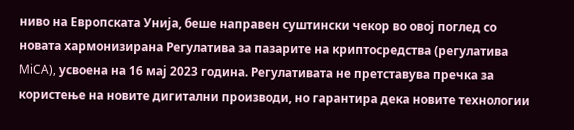ниво на Европската Унија, беше направен суштински чекор во овој поглед со новата хармонизирана Регулатива за пазарите на криптосредства (регулатива MiCA), усвоена на 16 мај 2023 година. Регулативата не претставува пречка за користење на новите дигитални производи, но гарантира дека новите технологии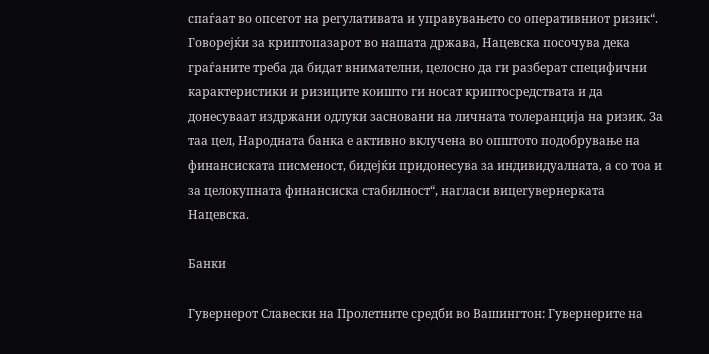спаѓаат во опсегот на регулативата и управувањето со оперативниот ризик“. Говорејќи за криптопазарот во нашата држава, Нацевска посочува дека граѓаните треба да бидат внимателни, целосно да ги разберат специфични карактеристики и ризиците коишто ги носат криптосредствата и да донесуваат издржани одлуки засновани на личната толеранција на ризик. За таа цел, Народната банка е активно вклучена во општото подобрување на финансиската писменост, бидејќи придонесува за индивидуалната, а со тоа и за целокупната финансиска стабилност“, нагласи вицегувернерката Нацевска.

Банки

Гувернерот Славески на Пролетните средби во Вашингтон: Гувернерите на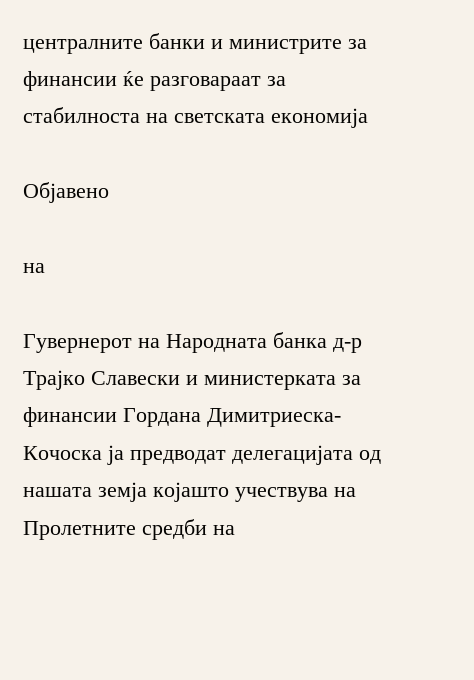централните банки и министрите за финансии ќе разговараат за стабилноста на светската економија

Објавено

на

Гувернерот на Народната банка д-р Трајко Славески и министерката за финансии Гордана Димитриеска-Кочоска ја предводат делегацијата од нашата земја којашто учествува на Пролетните средби на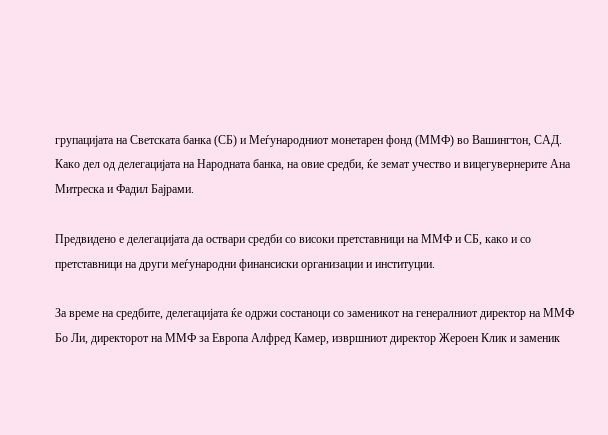групацијата на Светскатa банка (СБ) и Меѓународниот монетарен фонд (ММФ) во Вашингтон, САД. Како дел од делегацијата на Народната банка, на овие средби, ќе земат учество и вицегувернерите Ана Митреска и Фадил Бајрами.

Предвидено е делегацијата да оствари средби со високи претставници на ММФ и СБ, како и со претставници на други меѓународни финансиски организации и институции.

За време на средбите, делегацијата ќе одржи состаноци со заменикот на генералниот директор на ММФ Бо Ли, директорот на ММФ за Европа Алфред Камер, извршниот директор Жероен Клик и заменик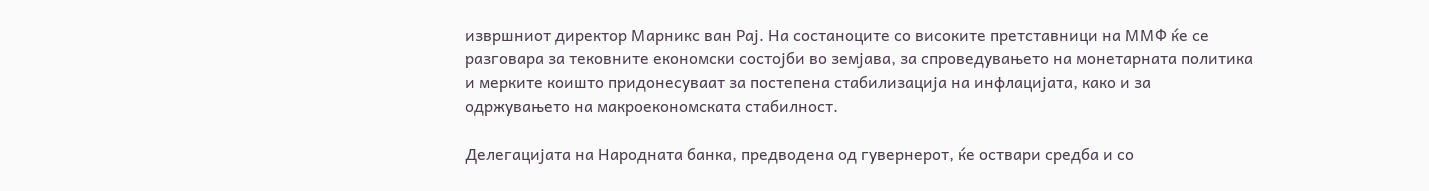извршниот директор Марникс ван Рај. На состаноците со високите претставници на ММФ ќе се разговара за тековните економски состојби во земјава, за спроведувањето на монетарната политика и мерките коишто придонесуваат за постепена стабилизација на инфлацијата, како и за одржувањето на макроекономската стабилност.

Делегацијата на Народната банка, предводена од гувернерот, ќе оствари средба и со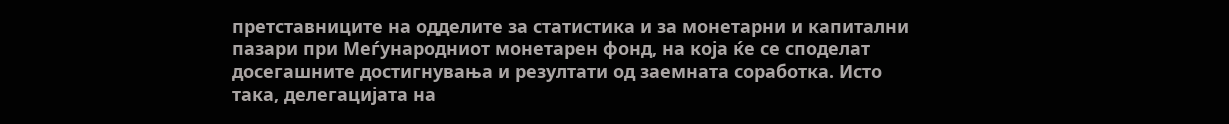претставниците на одделите за статистика и за монетарни и капитални пазари при Меѓународниот монетарен фонд, на која ќе се споделат досегашните достигнувања и резултати од заемната соработка. Исто така, делегацијата на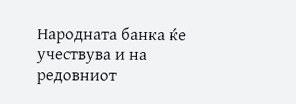Народната банка ќе учествува и на редовниот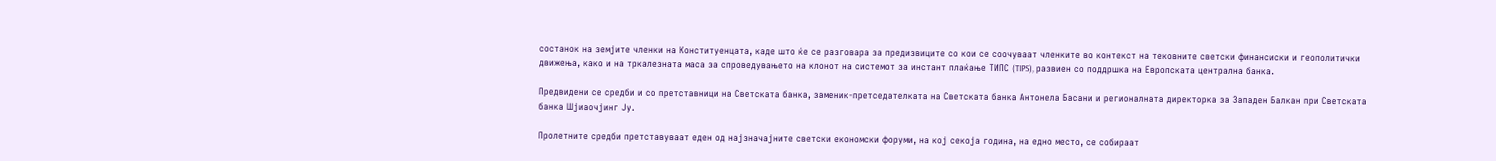состанок на земјите членки на Конституенцата, каде што ќе се разговара за предизвиците со кои се соочуваат членките во контекст на тековните светски финансиски и геополитички движења, како и на тркалезната маса за спроведувањето на клонот на системот за инстант плаќање ТИПС (TIPS), развиен со поддршка на Европската централна банка.

Предвидени се средби и со претставници на Светската банка, заменик-претседателката на Светската банка Антонела Басани и регионалната директорка за Западен Балкан при Светската банка Шјиаочјинг Ју.

Пролетните средби претставуваат еден од најзначајните светски економски форуми, на кој секоја година, на едно место, се собираат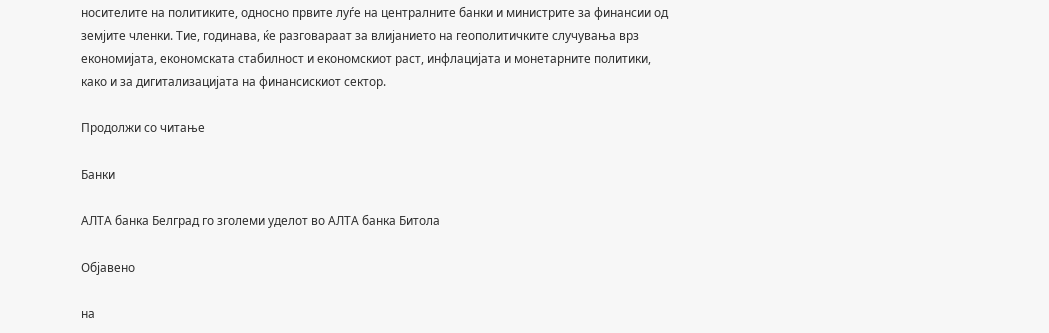носителите на политиките, односно првите луѓе на централните банки и министрите за финансии од земјите членки. Тие, годинава, ќе разговараат за влијанието на геополитичките случувања врз економијата, економската стабилност и економскиот раст, инфлацијата и монетарните политики, како и за дигитализацијата на финансискиот сектор.

Продолжи со читање

Банки

АЛТА банка Белград го зголеми уделот во АЛТА банка Битола

Објавено

на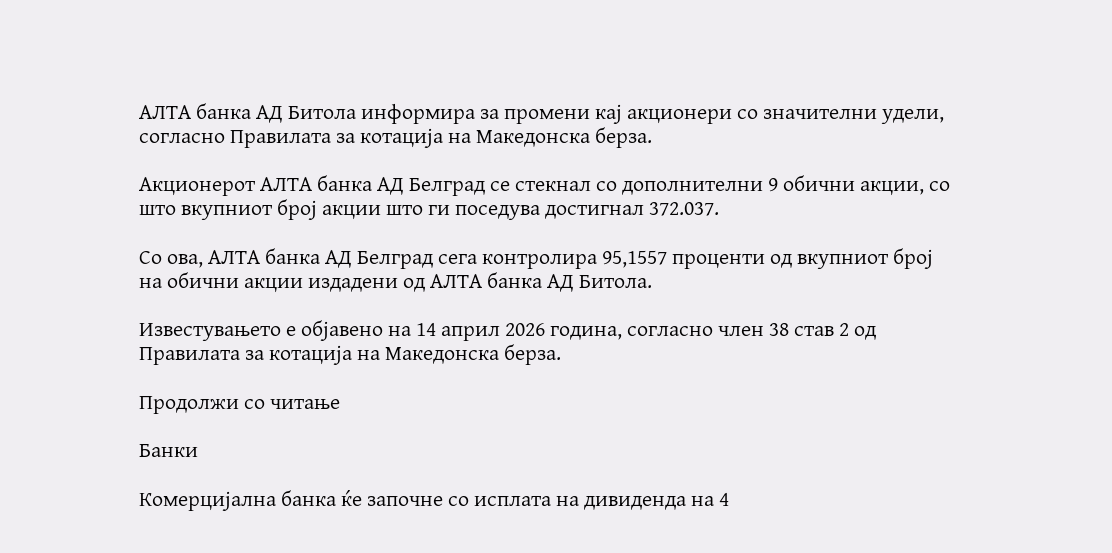АЛТА банка АД Битола информира за промени кај акционери со значителни удели, согласно Правилата за котација на Македонска берза.

Акционерот АЛТА банка АД Белград се стекнал со дополнителни 9 обични акции, со што вкупниот број акции што ги поседува достигнал 372.037.

Со ова, АЛТА банка АД Белград сега контролира 95,1557 проценти од вкупниот број на обични акции издадени од АЛТА банка АД Битола.

Известувањето е објавено на 14 април 2026 година, согласно член 38 став 2 од Правилата за котација на Македонска берза.

Продолжи со читање

Банки

Комерцијална банка ќе започне со исплата на дивиденда на 4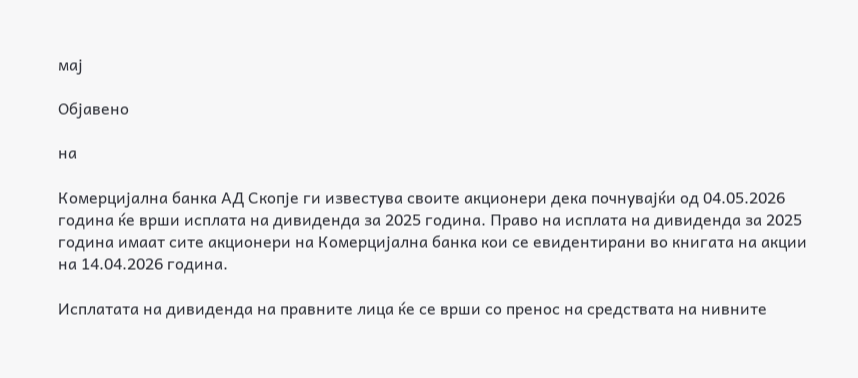мај

Објавено

на

Комерцијална банка АД Скопје ги известува своите акционери дека почнувајќи од 04.05.2026 година ќе врши исплата на дивиденда за 2025 година. Право на исплата на дивиденда за 2025 година имаат сите акционери на Комерцијална банка кои се евидентирани во книгата на акции на 14.04.2026 година.

Исплатата на дивиденда на правните лица ќе се врши со пренос на средствата на нивните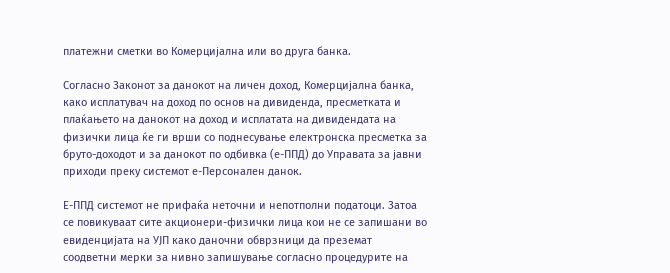платежни сметки во Комерцијална или во друга банка.

Согласно Законот за данокот на личен доход, Комерцијална банка, како исплатувач на доход по основ на дивиденда, пресметката и плаќањето на данокот на доход и исплатата на дивидендата на физички лица ќе ги врши со поднесување електронска пресметка за бруто-доходот и за данокот по одбивка (е-ППД) до Управата за јавни приходи преку системот е-Персонален данок.

Е-ППД системот не прифаќа неточни и непотполни податоци. Затоа се повикуваат сите акционери-физички лица кои не се запишани во евиденцијата на УЈП како даночни обврзници да преземат соодветни мерки за нивно запишување согласно процедурите на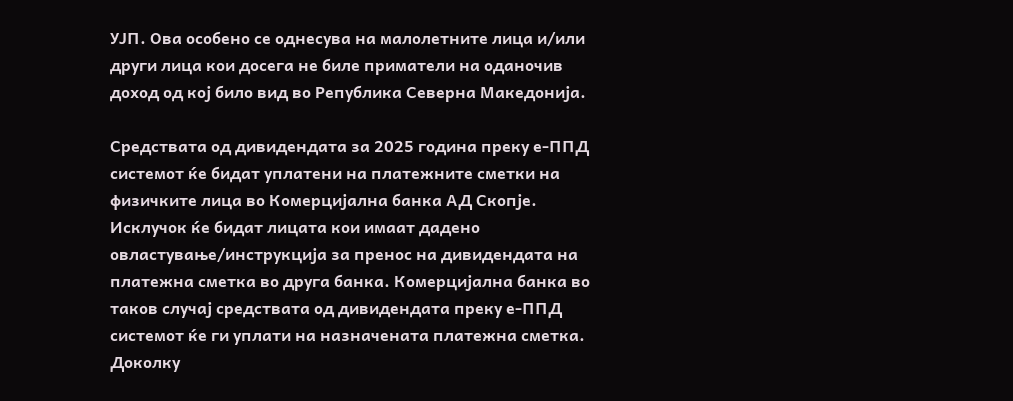УЈП. Ова особено се однесува на малолетните лица и/или други лица кои досега не биле приматели на оданочив доход од кој било вид во Република Северна Македонија.

Средствата од дивидендата за 2025 година преку е-ППД системот ќе бидат уплатени на платежните сметки на физичките лица во Комерцијална банка АД Скопје. Исклучок ќе бидат лицата кои имаат дадено овластување/инструкција за пренос на дивидендата на платежна сметка во друга банка. Комерцијална банка во таков случај средствата од дивидендата преку е-ППД системот ќе ги уплати на назначената платежна сметка. Доколку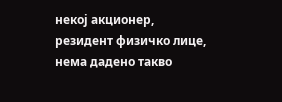некој акционер, резидент физичко лице, нема дадено такво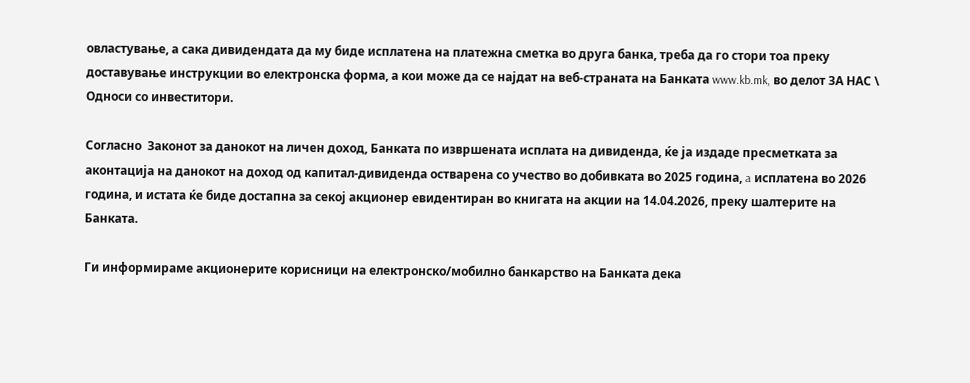овластување, а сака дивидендата да му биде исплатена на платежна сметка во друга банка, треба да го стори тоа преку доставување инструкции во електронска форма, а кои може да се најдат на веб-страната на Банката www.kb.mk, во делот ЗА НАС \ Односи со инвеститори.

Согласно  Законот за данокот на личен доход, Банката по извршената исплата на дивиденда, ќе ја издаде пресметката за аконтација на данокот на доход од капитал-дивиденда остваренa со учество во добивката во 2025 година, a исплатена во 2026 година, и истата ќе биде достапна за секој акционер евидентиран во книгата на акции на 14.04.2026, преку шалтерите на Банката.

Ги информираме акционерите корисници на електронско/мобилно банкарство на Банката дека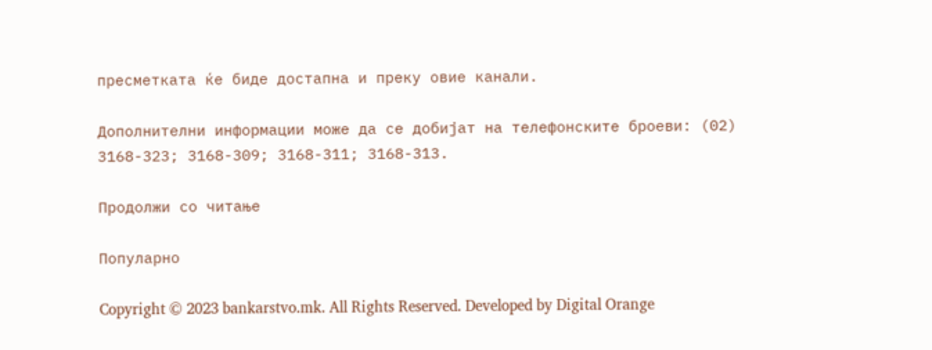пресметката ќе биде достапна и преку овие канали.

Дополнителни информации може да се добијат на телефонските броеви: (02)  3168-323; 3168-309; 3168-311; 3168-313.

Продолжи со читање

Популарно

Copyright © 2023 bankarstvo.mk. All Rights Reserved. Developed by Digital Orange